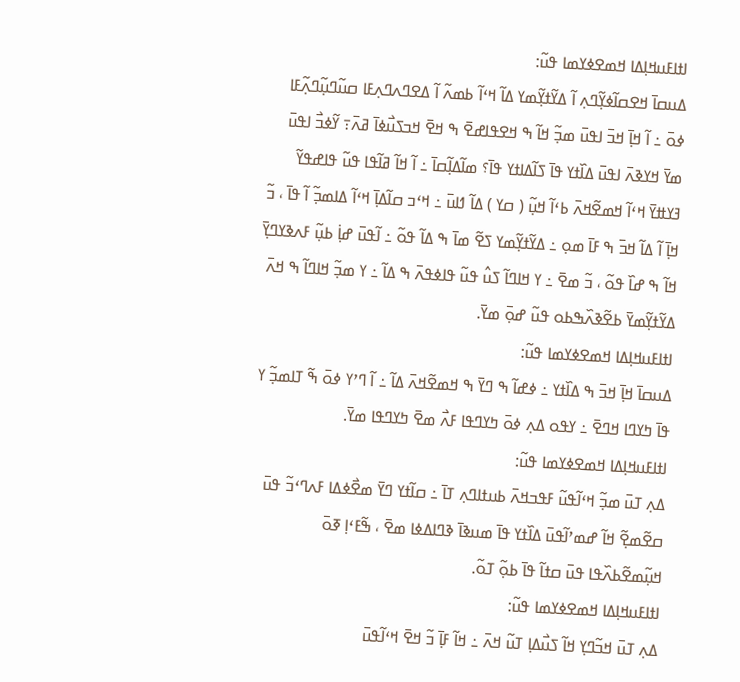ߊߙߊߓߎߞߊ߲ߡߊ ߞߘߐߦߌߘߊ ߟߎ߬:
ߡߎߛߊ߫ ߞߐߛߊ߬ߦߌ߲߬ߣߍ߲ ߊ߬ ߡߌ߬ߙߌ߲߬ߘߌ ߡߊ߬ ߞߵߊ߬ ߕߘߍ߬ ߊ߬ ߡߐߣߍߣߍ߲ߓߊ ߛߎ߬ߣߎ߲߬ߣߍ߲߬ߓߊ ߦߋ߫ ߸ ߊ߬ ߞߊ߲߫ ߞߏ߫ ߊߟߎ߫ ߘߏ߲߬ ߞߊ߬ ߒ ߞߐߟߊߝߐ߫ ߒ ߞߐ߫ ߞߏߖߎ߯ߦߊ߫ ߥߍ߫߹ ߌ߬ߦߏ߯ ߊߟߎ߫ ߘߌ߫ ߞߌߢߍ߫ ߊߟߎ߫ ߡߊ߰ߙߌ ߟߊ߫ ߖߊ߬ߡߊߙߌ ߟߊ߫؟ ߘߊ߬ߡߊ߲߬ߛߊ߫ ߸ ߊ߬ ߞߊ߬ ߥߊ߬ߟߊ ߟߎ߬ ߟߊߝߟߌ߬ ߔߌߚߌ߫ ߞߵߊ߬ ߞߘߐ߬ߞߍ߫ ߕߵߊ߬ ߞߎ߲߬ ( ߛߌ ) ߡߊ߬ ߗߊߎ߫ ߸ ߞߵߏ ߛߊ߬ߡߊ߲߫ ߞߵߊ߬ ߡߊߘߏ߲߬ ߊ߬ ߟߊ߫ ، ߏ߬ ߞߊ߲߫ ߊ߬ ߡߊ߬ ߞߏ߫ ߒ ߓߊ߫ ߘߋ߲ ߸ ߡߌ߬ߙߌ߲߬ߘߌ ߖߐ߬ ߘߊ߫ ߒ ߡߊ߬ ߟߋ߬ ߸ ߊ߬ߟߎ߫ ߝߊ߲߭ ߕߎ߲߬ ߓߍߢߌߣߌ߲߫ ߞߊ߬ ߒ ߝߊ߰ ߟߋ߬ ، ߏ߬ ߘߐ߫ ߸ ߌ ߞߊߣߊ߬ ߖߎ߮ ߟߎ߬ ߟߊߦߟߍ߫ ߒ ߡߊ߬ ߸ ߌ ߘߏ߲߬ ߞߊߣߊ߬ ߒ ߞߍ߫ ߡߌ߬ߙߌ߲߬ߘߌ߫ ߕߐ߬ߢߍ߰ߒߕߋ ߟߎ߬ ߝߋ߲߫ ߘߌ߫.
ߊߙߊߓߎߞߊ߲ߡߊ ߞߘߐߦߌߘߊ ߟߎ߬:
ߡߎߛߊ߫ ߞߊ߲߫ ߞߏ߫ ߒ ߡߊ߰ߙߌ ߸ ߦߝߊ߬ ߒ ߣߌ߫ ߒ ߞߘߐ߬ߞߍ߫ ߡߊ߬ ߸ ߊ߬ ߣߴߌ ߦߋ߫ ߒ߬ ߠߊߘߏ߲߬ ߌ ߟߊ߫ ߤߌߣߊ ߞߣߐ߫ ߸ ߌߟߋ ߡߍ߲ ߦߋ߫ ߤߌߣߟߊ ߓߍ߯ ߘߐ߫ ߤߌߣߟߊ ߘߌ߫.
ߊߙߊߓߎߞߊ߲ߡߊ ߞߘߐߦߌߘߊ ߟߎ߬:
ߡߍ߲ ߠߎ߫ ߘߏ߲߬ ߞߵߊ߬ߟߎ߬ ߓߟߏߞߍ߫ ߕߎߙߊߣߍ߲ ߠߊ߫ ߸ ߛߊ߬ߙߌ ߣߌ߫ ߘߐ߯ߦߡߊ ߓߍߣߵߏ߬ ߟߎ߫ ߛߐ߬ߘߐ߲߬ ߞߊ߬ ߝߘߴߊ߬ߟߎ߫ ߡߊ߰ߙߌ ߟߊ߫ ߘߎߢߊ߫ ߢߣߊߡߦߊ ߘߐ߫ ، ߒ߬ߓߵߊ߲ ߧߋ߫ ߞߎ߲߬ߘߐ߬ߕߍ߰ߟߊ ߟߎ߫ ߛߙߊ߬ ߟߊ߫ ߕߋ߲߬ ߠߋ߬.
ߊߙߊߓߎߞߊ߲ߡߊ ߞߘߐߦߌߘߊ ߟߎ߬:
ߡߍ߲ ߠߎ߫ ߞߏ߬ߣߌ߲ ߞߊ߬ ߖߎ߯ߡߊ߲ ߠߎ߬ ߞߍ߫ ߸ ߞߊ߬ ߓߊ߲߫ ߏ߬ ߞߐ߫ ߞߵߊ߬ߟߎ߫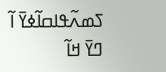ߖߘߍ߬ߟߊߛߊ߬ߦߌ߫ ߊ߬ ߣߌ߫ ߞߊ߬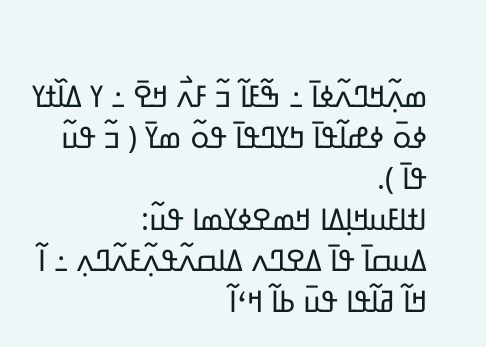ߘߍ߲߬ߞߣߍ߬ߦߊ߫ ߸ ߒ߬ߓߊ߬ ߏ߬ ߓߍ߯ ߞߐ߫ ߸ ߌ ߡߊ߰ߙߌ ߦߋ߫ ߦߝߊ߬ߟߊ߫ ߤߌߣߟߊ߫ ߟߋ߬ ߘߌ߫ ( ߏ߬ ߟߎ߬ ߟߊ߫ ).
ߊߙߊߓߎߞߊ߲ߡߊ ߞߘߐߦߌߘߊ ߟߎ߬:
ߡߎߛߊ߫ ߟߊ߫ ߡߐߣߍ ߡߊߛߍ߬ߟߍ߲߬ߓߍ߬ߣߍ߲ ߸ ߊ߬ ߞߊ߬ ߥߊ߬ߟߊ ߟߎ߫ ߕߊ߬ ߞߵߊ߬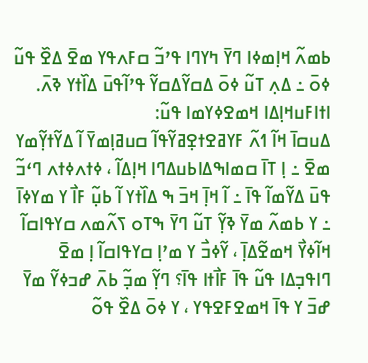ߕߘߍ߬ ߞߊ߲ߘߦߊ ߣߌ߫ ߤߌߣߊ ߟߴߏ߬ ߛߓߍߟߌ ߘߐ߫ ߡߐ߰ ߟߎ߬ ߦߋ߫ ߸ ߡߍ߲ ߠߎ߬ ߦߋ߫ ߡߛߌ߬ߡߛߌ߬ ߟߴߊ߬ߟߎ߫ ߡߊ߰ߙߌ ߢߍ߫.
ߊߙߊߓߎߞߊ߲ߡߊ ߞߘߐߦߌߘߊ ߟߎ߬:
ߡߎߛߊ߫ ߞߊ߬ ߗߍ߬ ߓߌߥߐߙߐ߲ߥߌ߬ߟߊ߬ ߛߎߥߊ߲ߘߌ߫ ߊ߬ ߡߌ߬ߙߌ߲߬ߘߌ ߘߐ߫ ߸ ߊ߲ ߠߊ߫ ߛߘߊߒߡߊߕߎߡߣߊ ߞߊ߲ߡߊ߬ ، ߦߙߍߦߙߍ ߣߵߏ߬ ߟߎ߫ ߡߌ߬ߘߊ߬ ߟߊ߫ ߸ ߊ߬ ߞߊ߲߫ ߞߏ߫ ߒ ߡߊ߰ߙߌ ߊ߬ ߕߎ߲߬ ߓߊ߯ ߌ ߘߌߦߊ߫ ߸ ߌ ߕߘߍ߬ ߘߌ߫ ߢߌ߲߬ ߠߎ߬ ߣߌ߫ ߒߠߋ ߖߍ߬ߘߍ ߛߌߟߊߛߊ߬ ߞߊ߬ߦߌ߯ ߞߘߐ߬ߡߊ߲߫ ، ߌ߬ߦߏ߯ ߌ ߘߴߊ߲ ߛߌߟߊߛߊ߬ ߊ߲ ߘߐ߫ ߣߊߟߏ߲ߡߊ ߟߎ߬ ߟߊ߫ ߓߊ߯ߙߊ ߟߊ߫؟ ߣߌ߲߬ ߘߏ߲߬ ߕߍ߫ ߝߏߦߌ߬ ߘߌ߫ ߝߏ߫ ߌ ߟߊ߫ ߞߘߐߓߐߟߌ ، ߌ ߦߋ߫ ߡߐ߰ ߟߋ߬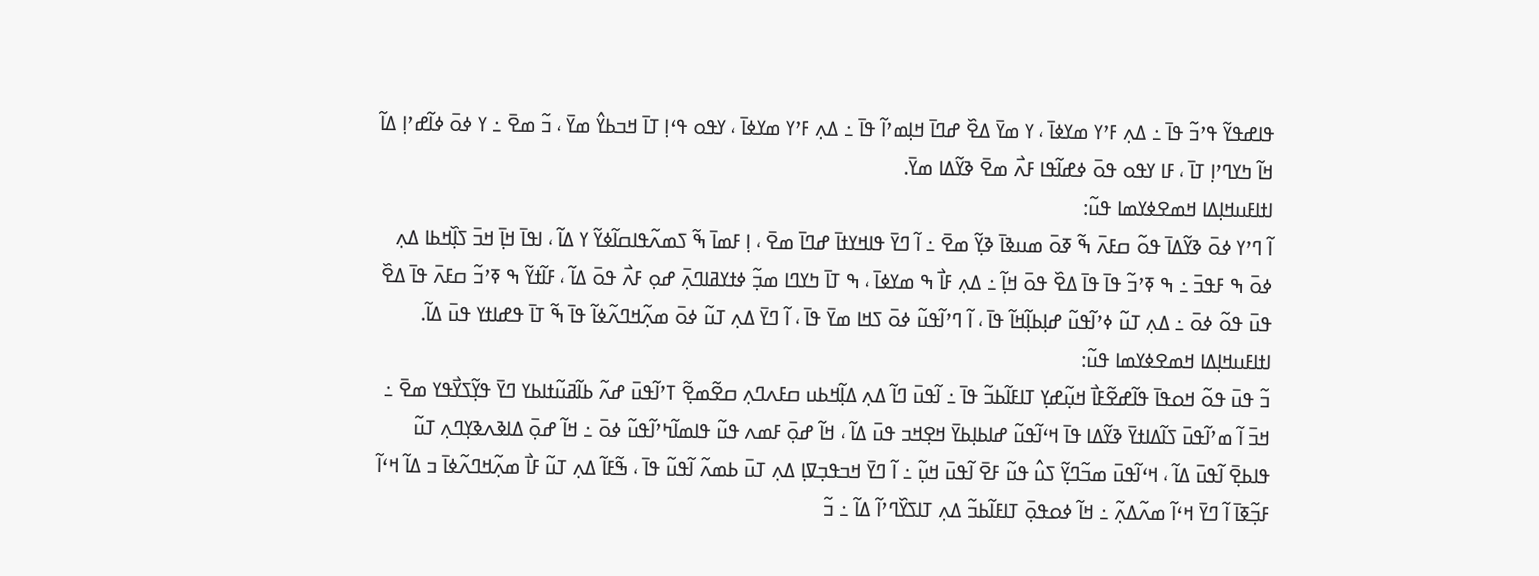ߟߊߝߟߌ߬ ߟߴߏ߬ ߟߊ߫ ߸ ߡߍ߲ ߓߴߌ ߘߌߦߊ߫ ، ߌ ߘߌ߫ ߡߐ߰ ߝߣߊ߫ ߞߊ߲ߘߴߊ߬ ߟߊ߫ ߸ ߡߍ߲ ߓߴߌ ߘߌߦߊ߫ ، ߌߟߋ ߟߵߊ߲ ߠߊ߫ ߞߏߕߌ߮ ߘߌ߫ ، ߏ߬ ߘߐ߫ ߸ ߌ ߦߋ߫ ߦߊ߬ߝߴߊ߲ ߡߊ߬ ߞߊ߬ ߤߌߣߴߊ߲ ߠߊ߫ ، ߓߊ ߌߟߋ ߟߋ߫ ߦߝߊ߬ߟߊ ߓߍ߯ ߘߐ߫ ߢߌ߬ߡߊ ߘߌ߫.
ߊߙߊߓߎߞߊ߲ߡߊ ߞߘߐߦߌߘߊ ߟߎ߬:
ߊ߬ ߣߴߌ ߦߋ߫ ߢߌ߬ߡߊ߫ ߟߋ߬ ߛߓߍ߫ ߒ߬ ߧߋ߫ ߘߎߢߊ߫ ߢߌ߲߬ ߘߐ߫ ߸ ߊ߬ ߣߌ߫ ߟߊߞߌߙߊ߫ ߝߣߊ߫ ߘߐ߫ ، ߊ߲ ߓߘߊ߫ ߒ߬ ߖߘߍ߬ߟߊߛߊ߬ߦߌ߬ ߌ ߡߊ߬ ، ߊߟߊ߫ ߞߊ߲߫ ߞߏ߫ ߖߊ߲߰ߞߕߊ ߡߍ߲ ߦߋ߫ ߒ ߓߟߏ߫ ߸ ߒ ߧߴߏ߬ ߟߊ߫ ߟߊ߫ ߡߐ߰ ߟߋ߫ ߞߊ߲߬ ߸ ߡߍ߲ ߓߊ߯ ߒ ߘߌߦߊ߫ ، ߒ ߠߊ߫ ߤߌߣߊ ߘߏ߲߬ ߦߙߌߥߊߣߍ߲߫ ߝߋ߲ ߓߍ߯ ߟߋ߫ ߡߊ߬ ، ߓߊ߬ߙߌ߬ ߒ ߧߴߏ߬ ߛߓߍ߫ ߟߊ߫ ߡߐ߰ ߟߎ߫ ߟߋ߬ ߦߋ߫ ߸ ߡߍ߲ ߠߎ߬ ߦߴߊ߬ߟߎ߬ ߝߊ߲ߕߊ߲߬ߞߊ߬ ߟߊ߫ ، ߊ߬ ߣߴߊ߬ߟߎ߬ ߦߋ߫ ߖߞߊ ߘߌ߫ ߟߊ߫ ، ߊ߬ ߣߌ߫ ߡߍ߲ ߠߎ߬ ߦߋ߫ ߘߍ߲߬ߞߣߍ߬ߦߊ߬ ߟߊ߫ ߒ߬ ߠߊ߫ ߟߝߊߙߌ ߟߎ߫ ߡߊ߬.
ߊߙߊߓߎߞߊ߲ߡߊ ߞߘߐߦߌߘߊ ߟߎ߬:
ߏ߬ ߟߎ߫ ߟߋ߬ ߞߋߟߊ߫ ߟߊ߬ߝߐ߬ߓߊ߯ ߞߎ߲߬ߝߌ߲ ߠߊߓߊ߬ߕߏ߬ ߟߊ߫ ߸ ߊ߬ߟߎ߫ ߣߊ߬ ߡߍ߲ ߡߊ߲߬ߞߕߎ ߛߓߍߣߍ߲ ߛߐ߬ߘߐ߲߬ ߠߴߊ߬ߟߎ߫ ߝߍ߬ ߕߊ߬ߥߎ߬ߙߊߕߌ ߣߌ߫ ߟߌ߲߬ߖߌ߯ߟߌ ߘߐ߫ ߸ ߞߏ߫ ߊ߬ ߘߴߊ߬ߟߎ߫ ߖߊ߬ߡߊߙߌ߫ ߢߌ߬ߡߊ ߟߊ߫ ߞߵߊ߬ߟߎ߬ ߝߊߕߊ߲ߕߌ߫ ߞߐ߲ߞߏ ߟߎ߫ ߡߊ߬ ، ߞߊ߬ ߝߋ߲߫ ߓߘߍ ߟߎ߬ ߟߊߘߊ߬ߤߴߊ߬ߟߎ߬ ߦߋ߫ ߸ ߞߊ߬ ߝߋ߲߫ ߡߊߢߍߢߌ߲ߣߍ߲ ߠߎ߬ ߟߊߕߐ߲߫ ߊ߬ߟߎ߫ ߡߊ߬ ، ߞߵߊ߬ߟߎ߫ ߘߏ߬ߣߌ߲߬ ߖߎ߮ ߟߎ߬ ߓߐ߫ ߊ߬ߟߎ߫ ߞߎ߲߬ ߸ ߊ߬ ߣߌ߫ ߞߏߟߏ߲ߜߊ߲ ߡߍ߲ ߠߎ߫ ߕߘߍ߬ ߊ߬ߟߎ߬ ߟߊ߫ ، ߒ߬ߓߊ߬ ߡߍ߲ ߠߎ߬ ߓߊ߯ ߘߍ߲߬ߞߣߍ߬ߦߊ߫ ߏ ߡߊ߬ ߞߵߊ߬ ߓߏ߲߬ߧߊ߫ ߊ߬ ߣߌ߫ ߞߵߊ߬ ߘߍ߬ߡߍ߲߬ ߸ ߞߊ߬ ߦߋߟߋ߲߫ ߠߊߓߊ߬ߕߏ߬ ߡߍ߲ ߠߊߖߌ߰ߣߴߊ߬ ߡߊ߬ ߸ ߏ߬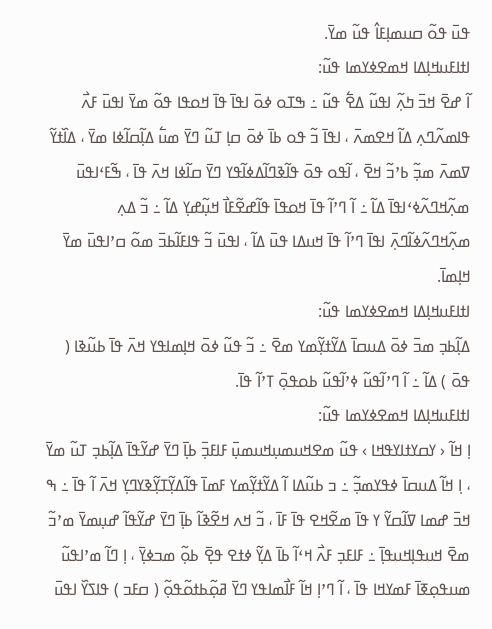ߟߎ߫ ߟߋ߬ ߛߎߘߊ߲ߓߊ߮ ߟߎ߬ ߘߌ߫.
ߊߙߊߓߎߞߊ߲ߡߊ ߞߘߐߦߌߘߊ ߟߎ߬:
ߊ߬ ߝߐ߫ ߞߏ߫ ߤߍ߲߬ ߊߟߎ߬ ߡߐ߱ ߟߎ߬ ߸ ߒߠߋ ߦߋ߫ ߊߟߊ߫ ߟߊ߫ ߞߋߟߊ ߟߋ߬ ߘߌ߫ ߊߟߎ߫ ߓߍ߯ ߟߊߘߍ߬ߣߍ߲ ߡߊ߬ ߞߐߘߍ߫ ، ߊߟߊ߫ ߏ߬ ߟߋ ߕߊ߫ ߦߋ߫ ߛߊ߲ ߠߎ߬ ߣߌ߫ ߘߎ߱ ߡߊ߲߬ߛߊ߬ߦߊ ߘߌ߫ ، ߡߊ߰ߙߌ߬ ߜߘߍ߫ ߘߏ߲߬ ߕߴߏ߬ ߞߐ߫ ، ߊ߬ߟߋ ߟߋ߫ ߟߊ߬ߢߣߊ߬ߡߦߊ߬ߟߌ ߣߌ߫ ߛߊ߬ߦߊ ߞߍ߫ ߟߊ߫ ، ߒ߬ߓߵߊߟߎ߫ ߘߍ߲߬ߞߣߍ߬ߦߵߊߟߊ߫ ߡߊ߬ ߸ ߊ߬ ߣߴߊ߬ ߟߊ߫ ߞߋߟߊ߫ ߟߊ߬ߝߐ߬ߓߊ߯ ߞߎ߲߬ߝߌ߲ ߡߊ߬ ߸ ߏ߬ ߡߍ߲ ߘߍ߲߬ߞߣߍ߬ߦߊ߬ߣߍ߲߫ ߊߟߊ߫ ߣߴߊ߬ ߟߊ߫ ߞߎߡߊ ߟߎ߫ ߡߊ߬ ، ߊߟߎ߫ ߏ߬ ߟߊߓߊ߬ߕߏ߫ ߘߋ߬ ߛߴߊߟߎ߫ ߘߌ߫ ߞߊ߲ߘߊ߫.
ߊߙߊߓߎߞߊ߲ߡߊ ߞߘߐߦߌߘߊ ߟߎ߬:
ߡߊ߲߬ߕߏ߲ ߘߏ߫ ߦߋ߫ ߡߎߛߊ߫ ߡߌ߬ߙߌ߲߬ߘߌ ߘߐ߫ ߸ ߏ߬ ߟߎ߬ ߦߋ߫ ߞߊ߲ߘߊߟߌ ߞߍ߫ ߟߊ߫ ߕߎ߬ߢߊ ( ߟߋ߫ ) ߡߊ߬ ߸ ߊ߬ ߣߴߊ߬ߟߎ߬ ߦߴߊ߬ߟߎ߬ ߕߋߟߋ߲߫ ߠߴߊ߬ ߟߊ߫.
ߊߙߊߓߎߞߊ߲ߡߊ ߞߘߐߦߌߘߊ ߟߎ߬:
ߊ߲ ߞߊ߬ ‹ ߌߛߌߙߊߌߟߞߊ › ߟߎ߬ ߘߐߞߎߘߎ߲ߞߎߘߎ߲߫ ߓߊߓߏ߲߫ ߕߊ߲߫ ߣߌ߫ ߝߌ߬ߟߊ߫ ߡߊ߲߬ߕߏ߲ ߠߎ߬ ߘߌ߫ ، ߊ߲ ߞߊ߬ ߡߎߛߊ߫ ߦߟߌߘߏ߲߬ ߸ ߏ ߕߎ߬ߡߊ ߊ߬ ߡߌ߬ߙߌ߲߬ߘߌ ߓߘߊ߫ ߟߊ߬ߡߌ߲߬ߠߌ߲߬ߢߌߣߌ߲ ߞߍ߫ ߊ߬ ߟߊ߫ ߸ ߒ ߞߏ߫ ߝߘߊ ߜߊ߬ߛߌ߬ ߌ ߟߊ߫ ߘߐ߬ߞߐ ߟߊ߫ ߓߊ߫ ، ߏ߬ ߞߍ ߞߐ߬ߢߊ߬ ߕߊ߲߫ ߣߌ߫ ߝߌ߬ߟߊ߬ ߝߎ߲ߘߌ߫ ߘߴߏ߬ ߘߐ߫ ߞߎߟߊ߲ߞߎߟߊ߲߫ ߸ ߓߊߓߏ߲ ߓߍ߯ ߞߵߊ߬ ߕߊ߫ ߡߌ߲߬ ߦߙߐ ߟߐ߲߫ ߕߋ߲߬ ߘߏߦߌ߲߫ ، ߊ߲ ߣߊ߬ ߘߴߊߟߎ߬ ߘߎߟߋ߲ߧߊ߫ ߓߘߌߞߊ ߟߊ߫ ، ߊ߬ ߣߴߊ߲ ߞߊ߬ ߓߊ߯ߘߊߟߌ ߣߌ߫ ߥߋ߲߬ߕߙߋ߬ߟߋ߲߬ ( ߛߓߏ ) ߟߊߖߌ߰ ߊߟߎ߫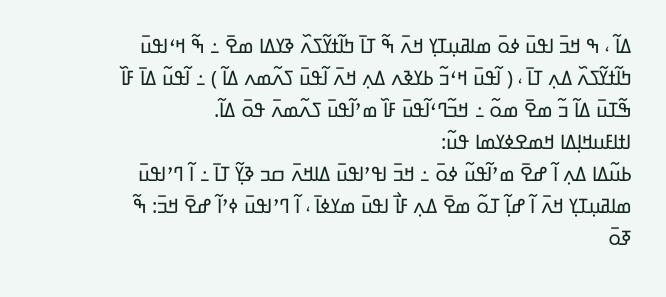ߡߊ߬ ، ߒ ߞߏ߫ ߊߟߎ߫ ߦߋ߫ ߘߊߥߎ߲ߠߌ߲ ߞߍ߫ ߒ߬ ߠߊ߫ ߤߊ߬ߙߌ߬ߖߍ߰ ߢߌߡߊ ߘߐ߫ ߸ ߒ߬ ߞߵߊߟߎ߫ ߤߊ߬ߙߌ߬ߖߍ߰ ߡߍ߲ ߠߊ߫ ، ( ߊ߬ߟߎ߫ ߞߵߏ߬ ߕߌߢߍ ߡߍ߲ ߞߍ߫ ߊ߬ߟߎ߫ ߖߍ߬ߘߍ ߡߊ߬ ) ߸ ߊ߬ߟߎ߬ ߡߊ߫ ߓߊ߰ ߒ߬ߠߎ߫ ߡߊ߬ ߏ߬ ߘߐ߫ ߘߋ߬ ߸ ߞߏ߬ߣߵߊ߬ߟߎ߫ ߓߊ߰ ߘߴߊ߬ߟߎ߫ ߖߍ߬ߘߍ߫ ߟߋ߫ ߡߊ߬.
ߊߙߊߓߎߞߊ߲ߡߊ ߞߘߐߦߌߘߊ ߟߎ߬:
ߕߎ߬ߡߊ ߡߍ߲ ߊ߬ ߝߐ߫ ߘߴߊ߬ߟߎ߬ ߦߋ߫ ߸ ߞߏ߫ ߊߟߴߊߟߎ߫ ߡߊߞߍ߫ ߛߏ ߢߌ߲߬ ߠߊ߫ ߸ ߊ߬ ߣߴߊߟߎ߫ ߘߊߥߎ߲ߠߌ߲ ߞߍ߫ ߊ߬ ߝߊ߲߬ ߠߋ߬ ߘߐ߫ ߡߍ߲ ߓߊ߯ ߊߟߎ߫ ߘߌߦߊ߫ ، ߊ߬ ߣߴߊߟߎ߫ ߦߴߊ߬ ߝߐ߫ ߞߏ߫: ߒ߬ ߧߋ߫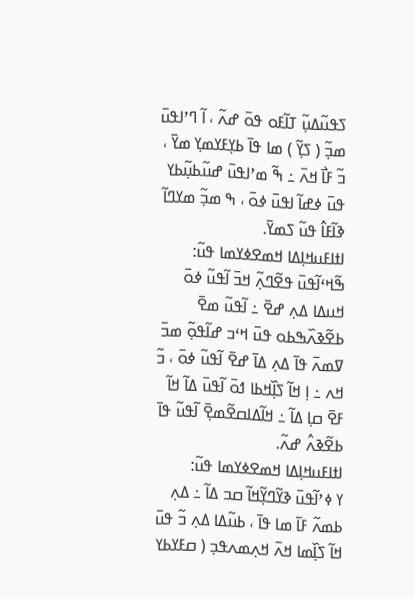ߖߟߎ߬ߡߎ߲߬ ߠߊ߬ߓߋ ߟߋ߫ ߝߍ߬ ، ߊ߬ ߣߴߊߟߎ߫ ߘߏ߲߬ ( ߖߌ߲߬ ) ߘߊ ߟߊ߫ ߕߌ߲ߓߌߘߌ߲ ߘߌ߫ ، ߏ߬ ߓߊ߯ ߞߍ߫ ߸ ߒ߬ ߘߴߊߟߎ߫ ߝߎ߬ߕߎ߲߬ߕߌ ߟߎ߫ ߦߝߊ߬ ߊߟߎ߫ ߦߋ߫ ، ߒ ߘߏ߲߬ ߘߌߣߊ߬ ߢߊ߬ߓߊ߮ ߟߎ߬ ߖߘߌ߫.
ߊߙߊߓߎߞߊ߲ߡߊ ߞߘߐߦߌߘߊ ߟߎ߬:
ߒ߬ߞߵߊ߬ߟߎ߫ ߟߐ߬ߣߍ߲߬ ߞߏ߫ ߊ߬ߟߎ߬ ߦߋ߫ ߞߎߡߊ ߡߍ߲ ߝߐ߫ ߸ ߊ߬ߟߎ߬ ߘߐ߫ ߕߐ߬ߢߍ߰ߒߕߋ ߟߎ߫ ߞߵߏ ߝߊ߬ߟߋ߲߬ ߘߏ߫ ߜߘߍ߫ ߟߊ߫ ߡߍ߲ ߡߊ߫ ߝߐ߫ ߊ߬ߟߎ߬ ߦߋ߫ ، ߏ߬ ߞߍ ߸ ߊ߲ ߞߊ߬ ߖߊ߲߰ߞߕߊ ߗߋ߫ ߊ߬ߟߎ߫ ߡߊ߬ ߞߊ߬ ߓߐ߫ ߛߊ߲ ߡߊ߬ ߸ ߞߊ߬ߡߊߛߐ߬ߘߐ߲߫ ߊ߬ߟߎ߬ ߟߊ߫ ߕߐ߬ߢߍ߮ ߝߍ߬.
ߊߙߊߓߎߞߊ߲ߡߊ ߞߘߐߦߌߘߊ ߟߎ߬:
ߌ ߦߴߊ߬ߟߎ߫ ߢߌ߬ߣߌ߲߬ߞߊ߬ ߛߏ ߡߊ߬ ߸ ߡߍ߲ ߕߘߍ߬ ߓߊ߫ ߘߊ ߟߊ߫ ، ߕߎ߬ߡߊ ߡߍ߲ ߏ߬ ߟߎ߫ ߞߊ߬ ߖߊ߲߰ߘߊ ߞߍ߫ ߞߍ߲ߘߍߟߏ߲ ( ߛߓߌߕߌ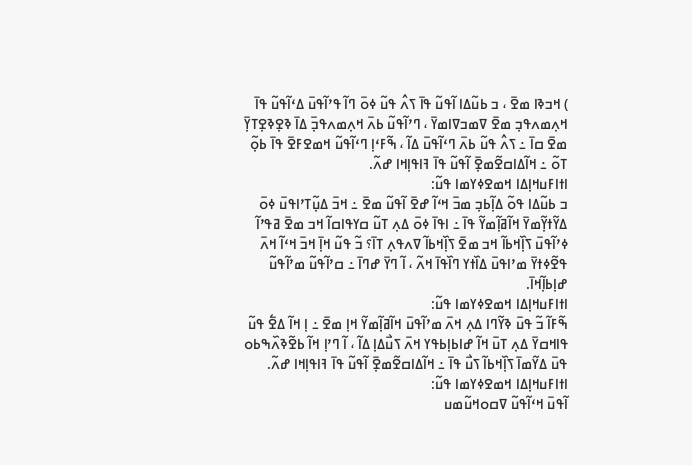) ߞߏߢߊ ߘߐ߫ ، ߏ ߕߎ߬ߡߊ ߊ߬ߟߎ߬ ߟߊ߫ ߖߍ߮ ߟߎ߬ ߦߋ߫ ߣߊ߬ ߟߴߊ߬ߟߎ߫ ߡߵߊ߬ߟߎ߬ ߟߊ߫ ߞߍ߲ߘߍߟߏ߲ ߘߐ߫ ߜߘߏߜߊߘߌ߫ ، ߣߴߊ߬ߟߎ߬ ߕߍ߫ ߞߍ߲ߘߍߟߏ߲߫ ߡߊ߫ ߢߐ߲ߢߐ߲ߠߌ߲߫ ߘߐ߫ ߛߊ߫ ߸ ߖߍ߮ ߟߎ߬ ߕߍ߫ ߣߵߊ߬ߟߎ߫ ߡߊ߬ ، ߒ߬ߓߵߊ߲ ߣߵߊ߬ߟߎ߬ ߞߘߐߓߐ߫ ߟߊ߫ ߕߋ߲߬ ߠߋ߬ ߸ ߞߊ߬ߡߊߛߐ߬ߘߐ߲߫ ߊ߬ߟߎ߬ ߟߊ߫ ߔߊߟߊ߲ߞߊ ߝߍ߬.
ߊߙߊߓߎߞߊ߲ߡߊ ߞߘߐߦߌߘߊ ߟߎ߬:
ߏ ߕߎ߬ߡߊ ߟߋ߬ ߡߊ߲߬ߕߏ߲ ߘߏ߫ ߞߵߊ߬ ߝߐ߫ ߊ߬ߟߎ߬ ߘߐ߫ ߸ ߞߏ߫ ߡߎ߲߬ߠߴߊߟߎ߫ ߦߋ߫ ߡߌ߬ߙߌ߲߬ߘߌ߫ ߞߊ߬ߥߊ߲߬ߘߌ߬ ߟߊ߫ ߸ ߊߟߊ߫ ߦߋ߫ ߡߍ߲ ߠߎ߬ ߛߌߟߊߛߊ߬ ߞߏ ߘߐ߫ ߥߟߴߊ߬ ߦߴߊ߬ߟߎ߫ ߖߊ߲߰ߞߕߊ߬ ߞߏ ߘߐ߫ ߖߊ߲߰ߞߕߊ߬ ߜߍߟߍ߲ ߠߊ߫؟ ߏ߬ ߟߎ߬ ߞߊ߲߫ ߞߏ߫ ߞߵߊ߬ ߞߍ߫ ߟߐ߬ߦߙߌ߫ ߘߴߊߟߎ߫ ߡߊ߰ߙߌ ߣߊ߰ߟߊ߫ ߞߍ߬ ، ߊ߬ ߣߌ߫ ߝߣߊ߫ ߸ ߛߴߊ߬ߟߎ߬ ߘߴߊ߬ߟߎ߬ ߝߊ߲ߕߊ߲߬ߞߊ߫.
ߊߙߊߓߎߞߊ߲ߡߊ ߞߘߐߦߌߘߊ ߟߎ߬:
ߒ߬ߓߊ߬ ߏ߬ ߟߎ߫ ߢߌ߬ߣߊ ߡߍ߲ ߞߍ߫ ߘߴߊ߬ߟߎ߫ ߞߊ߬ߥߊ߲߬ߘߌ߬ ߞߊ߲ ߘߐ߫ ߸ ߊ߲ ߞߊ߬ ߡߐ߱ ߟߎ߬ ߟߊߞߛߌ߫ ߡߍ߲ ߠߎ߫ ߞߊ߬ ߝߊߕߊ߲ߕߟߌ ߞߍ߫ ߖߎ߯ߡߊ߲ ߡߊ߬ ، ߊ߬ ߣߴߊ߲ ߞߊ߬ ߕߐ߬ߢߍ߰ߒߕߋ ߟߎ߫ ߡߌ߬ߘߊ߫ ߖߊ߲߰ߞߕߊ߬ ߖߎ߯ ߟߊ߫ ߸ ߞߊ߬ߡߊߛߐ߬ߘߐ߲߫ ߊ߬ߟߎ߬ ߟߊ߫ ߔߊߟߊ߲ߞߊ ߝߍ߬.
ߊߙߊߓߎߞߊ߲ߡߊ ߞߘߐߦߌߘߊ ߟߎ߬:
ߊ߬ߟߎ߫ ߞߵߊ߬ߟߎ߬ ߜߛߋߞߎ߬ߘߎ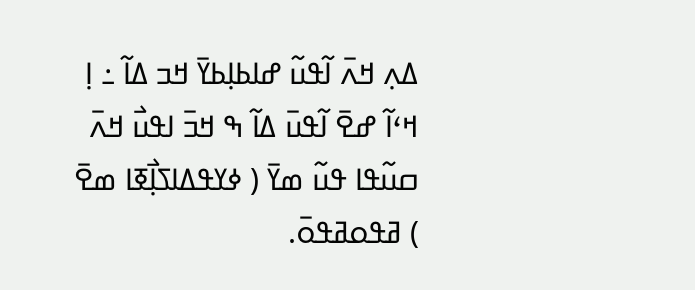ߡߍ߲ ߞߍ߫ ߊ߬ߟߎ߬ ߝߊߕߊ߲ߕߌ߫ ߞߏ ߡߊ߬ ߸ ߊ߲ ߞߵߊ߬ ߝߐ߫ ߊ߬ߟߎ߫ ߡߊ߬ ߒ ߞߏ߫ ߊߟߎ߯ ߞߍ߫ ߛߎ߬ߟߊ ߟߎ߬ ߘߌ߫ ( ߦߌߟߡߊߖߊ߲߯ߧߊ ߘߐ߫ ) ߥߟߋߥߟߋ߫.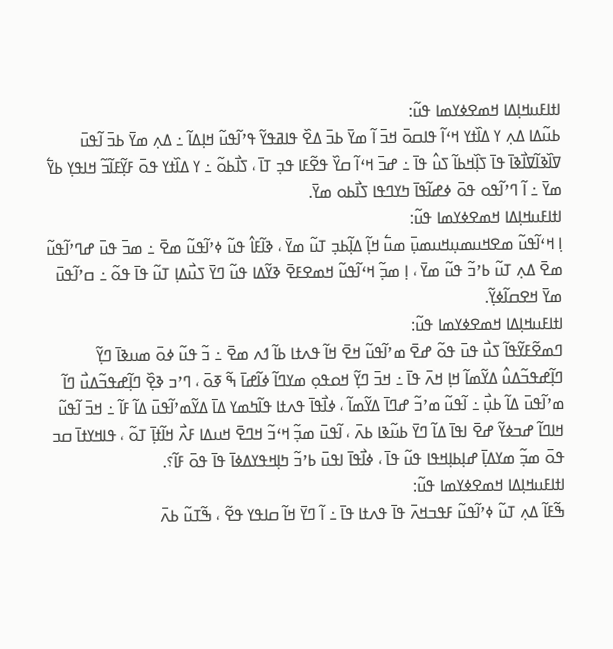ߊߙߊߓߎߞߊ߲ߡߊ ߞߘߐߦߌߘߊ ߟߎ߬:
ߕߎ߬ߡߊ ߡߍ߲ ߌ ߡߊ߰ߙߌ ߞߵߊ߬ ߟߊߛߋ߫ ߞߏ߫ ߊ߬ ߘߌ߫ ߕߏ߫ ߡߐ߰ ߟߊߥߟߌ߬ ߟߴߊ߬ߟߎ߬ ߞߊ߲ߡߊ߬ ߸ ߡߍ߲ ߘߌ߫ ߕߏ߫ ߊ߬ߟߎ߫ ߜߊ߰ߢߊ߬ߜߊ߯ߢߊ߫ ߟߊ߫ ߖߊ߲߰ߞߕߊ߬ ߖߎ߮ ߟߊ߫ ߸ ߝߏ߫ ߞߵߊ߬ ߛߌ߰ ߟߐ߬ߓߊ ߟߏ߲ ߠߊ߫ ، ߖߊ߯ߕߋ߬ ߸ ߌ ߡߊ߰ߙߌ ߟߋ߫ ߓߌ߲߬ߓߊ߬ߏ߬ ߞߊߟߌ߲ ߕߌ߱ ߘߌ߫ ߸ ߊ߬ ߣߴߊ߬ߟߋ ߟߋ߫ ߦߝߊ߬ߟߊ߫ ߤߌߣߟߊ ߖߊ߯ߕߋ ߘߌ߫.
ߊߙߊߓߎߞߊ߲ߡߊ ߞߘߐߦߌߘߊ ߟߎ߬:
ߊ߲ ߞߵߊ߬ߟߎ߬ ߘߐߞߎߘߎ߲ߞߎߘߎ߲߫ ߘߎ߱ ߞߊ߲߬ ߡߊ߲߬ߕߏ߲ ߠߎ߬ ߘߌ߫ ، ߢߊ߬ߓߊ߮ ߟߎ߬ ߦߴߊ߬ߟߎ߬ ߘߐ߫ ߸ ߘߏ߫ ߟߎ߫ ߝߣߴߊ߬ߟߎ߬ ߘߐ߫ ߡߍ߲ ߠߎ߬ ߕߴߏ߬ ߟߎ߬ ߘߌ߫ ، ߊ߲ ߘߏ߲߬ ߞߵߊ߬ߟߎ߬ ߞߘߐߓߐ߫ ߢߌ߬ߡߊ ߟߎ߬ ߣߌ߫ ߖߎ߯ߡߊ߲ ߠߎ߬ ߟߊ߫ ߟߋ߬ ߸ ߛߴߊ߬ߟߎ߫ ߘߌ߫ ߞߐߛߊ߬ߦߌ߲߬.
ߊߙߊߓߎߞߊ߲ߡߊ ߞߘߐߦߌߘߊ ߟߎ߬:
ߣߘߐ߬ߓߌ߬ߟߊ߬ ߖߎ߯ ߟߎ߫ ߟߋ߬ ߝߐ߫ ߘߴߊ߬ߟߎ߬ ߞߐ߫ ߞߊ߬ ߟߍߙߊ ߕߊ߬ ߗߍ ߘߐ߫ ߸ ߏ߬ ߟߎ߬ ߦߋ߫ ߘߎߢߊ߫ ߣߌ߲߬ ߣߊ߲߬ߝߟߏ߬ߡߎ߮ ߡߌ߬ߘߊ߬ ߞߊ߲ ߞߍ߫ ߟߊ߫ ߸ ߞߏ߫ ߣߌ߲߬ ߞߋߟߋ߲ ߘߌߣߊ߬ ߦߊ߬ߝߊ߫ ߒ߬ ߧߋ߫ ، ߣߴߏ ߢߐ߲߰ ߣߊ߲߬ߝߟߏ߬ߡߎ߯ ߣߊ߬ ߘߴߊ߬ߟߎ߫ ߡߊ߬ ߕߎ߲߯ ߸ ߊ߬ߟߎ߬ ߘߴߏ߬ ߝߣߊ߫ ߡߌ߬ߘߊ߬ ، ߦߊ߯ߟߊ߫ ߟߍߙߊ ߟߊ߬ߤߘߌ ߡߊ߫ ߡߌ߬ߘߴߊ߬ߟߎ߫ ߡߊ߬ ߓߊ߬ ߸ ߞߏ߫ ߊ߬ߟߎ߬ ߞߊߣߊ߬ ߝߏߦߌ߬ ߝߐ߫ ߊߟߊ߫ ߡߊ߬ ߣߌ߫ ߕߎ߬ߢߊ ߕߍ߫ ، ߊ߬ߟߎ߫ ߘߏ߲߬ ߞߵߏ߬ ߞߣߐ߫ ߞߎߡߊ ߓߍ߯ ߞߊ߬ߙߊ߲߫ ߠߋ߬ ، ߟߊߞߌߙߊ߫ ߛߏ ߟߋ߫ ߘߏ߲߬ ߘߌߡߊ߲߫ ߝߊ߲ߕߊ߲ߞߟߊ ߟߎ߬ ߟߊ߫ ، ߦߊ߯ߟߊ߫ ߊߟߎ߫ ߕߴߏ߬ ߤߊ߲ߞߟߌߡߦߊ߫ ߟߊ߫ ߟߋ߫ ߓߊ߬؟.
ߊߙߊߓߎߞߊ߲ߡߊ ߞߘߐߦߌߘߊ ߟߎ߬:
ߒ߬ߓߊ߬ ߡߍ߲ ߠߎ߬ ߦߴߊ߬ߟߎ߬ ߓߟߏߞߍ߫ ߟߊ߫ ߟߍߙߊ ߟߊ߫ ߸ ߊ߬ ߣߌ߫ ߞߊ߬ ߛߊߟߌ ߟߐ߬ ، ߒ߬ߠߎ߬ ߕߍ߫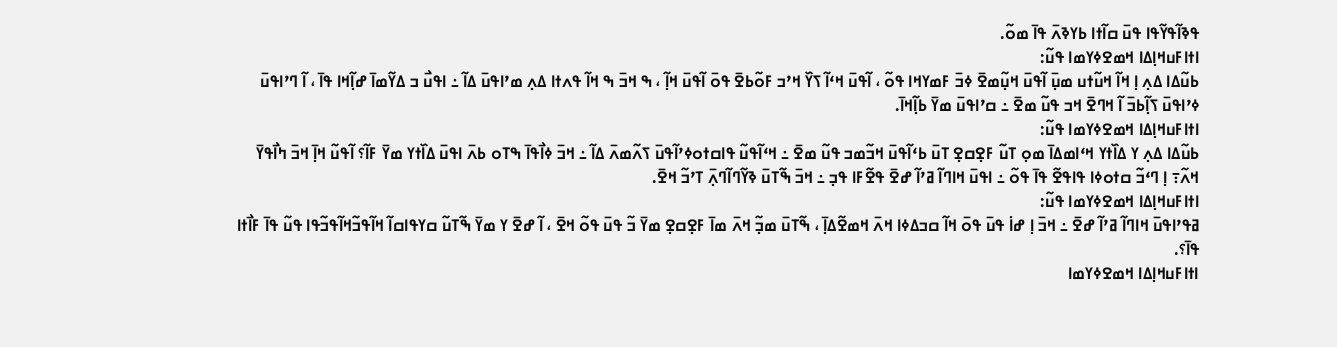ߟߢߊ߬ߟߌ߬ߟߊ ߟߎ߫ ߛߊ߬ߙߊ ߕߌߢߍ߫ ߟߊ߫ ߘߋ߬.
ߊߙߊߓߎߞߊ߲ߡߊ ߞߘߐߦߌߘߊ ߟߎ߬:
ߕߎ߬ߡߊ ߡߍ߲ ߊ߲ ߞߊ߬ ߞߎ߬ߙߎ ߘߎ߲߫ ߊ߬ߟߎ߫ ߞߎ߲߬ߘߐ߫ ߦߏ߫ ߓߘߌߞߊ ߟߋ߬ ، ߊ߬ߟߎ߫ ߞߵߊ߬ ߖߌ߰ ߞߴߏ ߓߋ߬ߕߐ߫ ߟߋ߫ ߊ߬ߟߎ߫ ߞߊ߲߬ ، ߒ ߞߏ߫ ߒ ߞߊ߬ ߟߍߙߊ ߡߍ߲ ߘߴߊߟߎ߫ ߡߊ߬ ߸ ߊߟߎ߯ ߏ ߡߌ߬ߘߊ߫ ߝߊ߲߬ߞߊ ߟߊ߫ ، ߊ߬ ߣߴߊߟߎ߫ ߦߴߊߟߎ߫ ߖߊ߲߬ߕߏ߫ ߊ߬ ߞߣߐ߫ ߞߏ ߟߎ߬ ߘߐ߫ ߸ ߛߴߊߟߎ߫ ߘߌ߫ ߕߊ߲߬ߞߊ߫.
ߊߙߊߓߎߞߊ߲ߡߊ ߞߘߐߦߌߘߊ ߟߎ߬:
ߕߎ߬ߡߊ ߡߍ߲ ߌ ߡߊ߰ߙߌ ߞߵߊߘߡߊ߫ ߘߋ߲ ߠߎ߬ ߓߐ߲ߛߐ߲ ߠߎ߫ ߕߵߊ߬ߟߎ߫ ߞߏ߬ߘߏ ߟߎ߬ ߘߐ߫ ߸ ߞߵߊ߬ߟߎ߬ ߟߊߛߙߋߦߴߊ߬ߟߎ߫ ߖߍ߬ߘߍ߫ ߡߊ߬ ߸ ߞߏ߫ ߦߊ߯ߟߊ߫ ߒߠߋ ߕߍ߫ ߊߟߎ߫ ߡߊ߰ߙߌ ߘߌ߫ ߓߊ߬؟ ߊ߬ߟߎ߬ ߞߊ߲߫ ߞߏ߫ ߤߊ߯ߟߌ߫ ߞߍ߬߹ ߊ߲ ߣߵߏ߬ ߛߙߋߦߊ ߟߊߟߐ߬ ߟߊ߫ ߟߋ߬ ߸ ߊߟߎ߫ ߞߊߣߊ߬ ߥߴߊ߬ ߝߐ߫ ߟߐ߬ߓߊ ߟߏ߲ ߸ ߞߏ߫ ߒ߬ߠߎ߫ ߢߌ߬ߣߊ߬ߣߍ߲߫ ߠߴߏ߬ ߞߐ߫.
ߊߙߊߓߎߞߊ߲ߡߊ ߞߘߐߦߌߘߊ ߟߎ߬:
ߥߟߴߊߟߎ߫ ߞߊߣߊ߬ ߥߴߊ߬ ߝߐ߫ ߸ ߞߏ߫ ߊ߲ ߝߊ߭ ߟߎ߫ ߟߋ߫ ߞߊ߬ ߛߏߡߦߊ ߞߍ߫ ߞߘߐ߬ߡߊ߲߫ ، ߒ߬ߠߎ߫ ߘߏ߲߬ ߞߍ߫ ߘߊ߫ ߓߐ߲ߛߐ߲ ߘߌ߫ ߏ߬ ߟߎ߫ ߟߋ߬ ߞߐ߫ ، ߊ߬ ߝߐ߫ ߌ ߘߌ߫ ߒ߬ߠߎ߬ ߛߌߟߊߛߊ߬ ߞߊ߬ߟߏ߬ߞߊ߬ߟߏ߬ߟߊ ߟߎ߬ ߟߊ߫ ߓߊ߯ߙߊ ߟߊ߫؟.
ߊߙߊߓߎߞߊ߲ߡߊ ߞߘߐߦߌߘߊ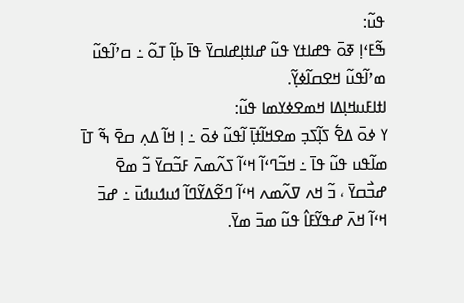ߟߎ߬:
ߒ߬ߓߵߊ߲ ߧߋ߫ ߟߝߊߙߌ ߟߎ߬ ߝߊߙߊ߲ߝߊߛߌ߫ ߟߊ߫ ߕߊ߲߬ ߠߋ߬ ߸ ߛߴߊ߬ߟߎ߬ ߘߴߊ߬ߟߎ߬ ߞߐߛߊ߬ߦߌ߲߬.
ߊߙߊߓߎߞߊ߲ߡߊ ߞߘߐߦߌߘߊ ߟߎ߬:
ߌ ߦߋ߫ ߡߐ߱ ߖߊ߲߬ߖߏ߲ ߘߐߞߊ߬ߙߊ߲߫ ߊ߬ߟߎ߬ ߦߋ߫ ߸ ߊ߲ ߞߊ߬ ߡߍ߲ ߛߐ߫ ߒ߬ ߠߊ߫ ߘߊ߬ߟߎ ߟߎ߬ ߟߊ߫ ߸ ߞߏ߬ߣߵߊ߬ ߞߵߊ߬ ߖߍ߬ߘߍ߫ ߓߏ߬ߛߌ߫ ߏ߬ ߘߐ߫ ߝߏ߯ߛߌ߫ ، ߏ߬ ߞߍ ߜߍ߬ߘߍ ߞߵߊ߬ ߣߐ߬ߡߌ߬ߣߊ߬ ߗߎߗߎߗߎ߫ ߸ ߝߏ߫ ߞߵߊ߬ ߞߍ߫ ߝߟߌ߬ߓߊ߮ ߟߎ߬ ߘߏ߫ ߘߌ߫.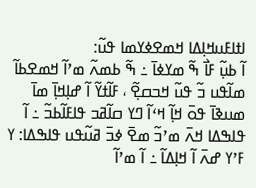ߊߙߊߓߎߞߊ߲ߡߊ ߞߘߐߦߌߘߊ ߟߎ߬:
ߊ߬ ߕߎ߲߬ ߓߊ߯ ߒ߬ ߘߌߦߊ߫ ߸ ߒ߬ ߕߘߍ߬ ߘߴߊ߬ ߞߘߐߕߊ߬ ߘߊ߬ߟߎ ߏ߬ ߟߎ߬ ߞߏߛߐ߲߬ ، ߓߊ߬ߙߌ߬ ߊ߬ ߝߊ߲ߞߊ߲߫ ߘߊ߫ ߘߎߢߊ߫ ߟߋ߫ ߞߊ߲߬ ߞߵߊ߬ ߣߌ ߛߊ߬ߥߏ ߟߊߓߊ߬ߕߏ߬ ߸ ߊ߬ ߟߊߒߡߊ ߞߍ߫ ߘߴߏ߬ ߘߐ߫ ߦߏ߫ ߥߎ߬ߟߎ ߟߊߒߡߊ: ߌ ߓߴߌ ߝߍ߫ ߊ߬ ߞߊ߲ߡߊ߬ ߸ ߊ߬ ߘߴߊ߬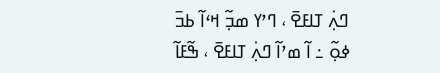ߣߍ߲߭ ߠߊߓߐ߫ ، ߣߴߌ ߘߏ߲߬ ߞߵߊ߬ ߕߏ߫ ߦߋ߲߬ ߸ ߊ߬ ߘߴߊ߬ ߣߍ߲߭ ߠߊߓߐ߫ ، ߒ߬ߓߊ߬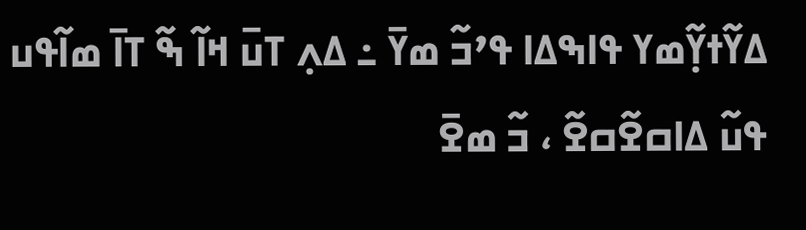ߡߌ߬ߙߌ߲߬ߘߌ ߟߊߒߡߊ ߟߴߏ߬ ߘߌ߫ ߸ ߡߍ߲ ߠߎ߫ ߞߊ߬ ߒ߬ ߠߊ߫ ߘߊ߬ߟߎ ߟߎ߬ ߡߊߛߐ߬ߛߐ߬ ، ߏ߬ ߘߐ߫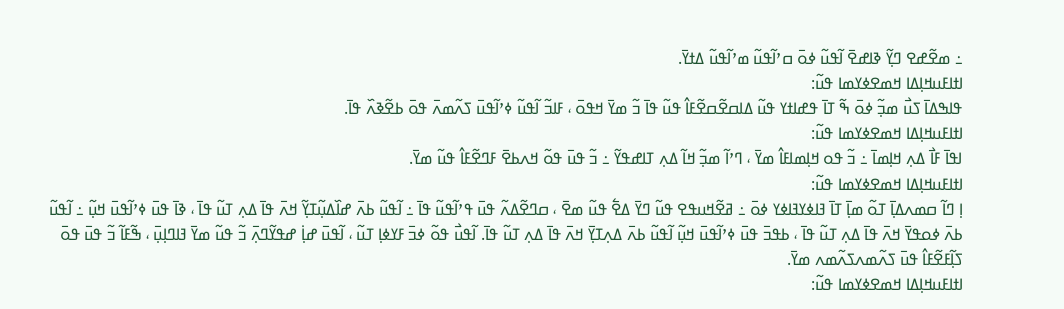߸ ߘߐ߬ߝߐ ߣߌ߲߬ ߢߊߝߐ߫ ߊ߬ߟߎ߬ ߦߋ߫ ߛߴߊ߬ߟߎ߬ ߘߴߊ߬ߟߎ߬ ߡߙߌ߫.
ߊߙߊߓߎߞߊ߲ߡߊ ߞߘߐߦߌߘߊ ߟߎ߬:
ߟߊߒߡߊ߫ ߖߎ߯ ߘߏ߲߬ ߦߋ߫ ߒ߬ ߠߊ߫ ߟߝߊߙߌ ߟߎ߬ ߡߊߛߐ߬ߛߐ߬ߓߊ߮ ߟߎ߬ ߟߊ߫ ߏ߬ ߘߌ߫ ߞߟߋ߫ ، ߓߊߏ߬ ߊ߬ߟߎ߬ ߦߴߊ߬ߟߎ߫ ߖߍ߬ߘߍ߫ ߟߋ߫ ߕߐ߬ߢߍ߰ ߟߊ߫.
ߊߙߊߓߎߞߊ߲ߡߊ ߞߘߐߦߌߘߊ ߟߎ߬:
ߊߟߊ߫ ߓߊ߯ ߡߍ߲ ߞߊ߲ߘߊ߫ ߸ ߏ߬ ߟߋ ߞߊ߲ߘߊߓߊ߮ ߘߌ߫ ، ߣߴߊ߬ ߘߏ߲߬ ߞߊ߬ ߡߍ߲ ߠߊߝߟߌ߬ ߸ ߏ߬ ߟߎ߫ ߟߋ߬ ߞߍߕߐ߫ ߓߣߐ߬ߓߊ߮ ߟߎ߬ ߘߌ߫.
ߊߙߊߓߎߞߊ߲ߡߊ ߞߘߐߦߌߘߊ ߟߎ߬:
ߊ߲ ߣߊ߬ ߛߘߍߡߊ߲߫ ߠߋ߬ ߘߊ߲߫ ߠߊ߫ ߔߊߦߌߔߊߦߌ ߦߋ߫ ߸ ߥߐ߬ߞߎߟߐ ߟߎ߬ ߣߌ߫ ߡߐ߱ ߟߎ߬ ߘߐ߫ ، ߛߣߐ߬ߡߍ߬ ߟߎ߫ ߟߴߊ߬ߟߎ߬ ߟߊ߫ ߸ ߊ߬ߟߎ߬ ߕߍ߫ ߝߊ߰ߡߎ߲߬ߠߌ߲߬ ߞߍ߫ ߟߊ߫ ߡߍ߲ ߠߎ߬ ߟߊ߫ ، ߢߊ߫ ߟߎ߫ ߦߴߊ߬ߟߎ߫ ߞߎ߲߬ ߸ ߊ߬ߟߎ߬ ߕߍ߫ ߦߋߟߌ߫ ߞߍ߫ ߟߊ߫ ߡߍ߲ ߠߎ߬ ߟߊ߫ ، ߕߟߏ߫ ߟߎ߫ ߦߴߊ߬ߟߎ߫ ߞߎ߲߬ ߊ߬ߟߎ߬ ߕߍ߫ ߡߍ߲ߠߌ߲߫ ߞߍ߫ ߟߊ߫ ߡߍ߲ ߠߎ߬ ߟߊ߫. ߊ߬ߟߎ߯ ߟߋ߬ ߦߏ߫ ߓߌߦߊ߲ ߠߎ߬ ، ߊ߬ߟߎ߫ ߝߊ߲߭ ߝߟߌ߬ߣߍ߲߫ ߏ߬ ߟߎ߬ ߘߌ߫ ߔߊߣߊ߲ߎ߲߫ ، ߒ߬ߓߊ߬ ߏ߬ ߟߎ߫ ߟߋ߫ ߖߊ߲߬ߓߐ߬ߓߊ߮ ߟߎ߫ ߖߍ߬ߘߍߖߍ߬ߘߍ ߘߌ߫.
ߊߙߊߓߎߞߊ߲ߡߊ ߞߘߐߦߌߘߊ ߟߎ߬: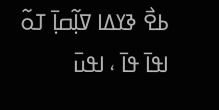ߕߐ߯ ߢߌߡߊ ߜߊ߲߬ߛߊ߲߫ ߠߋ߬ ߊߟߊ߫ ߟߊ߫ ، ߊߟߎ߫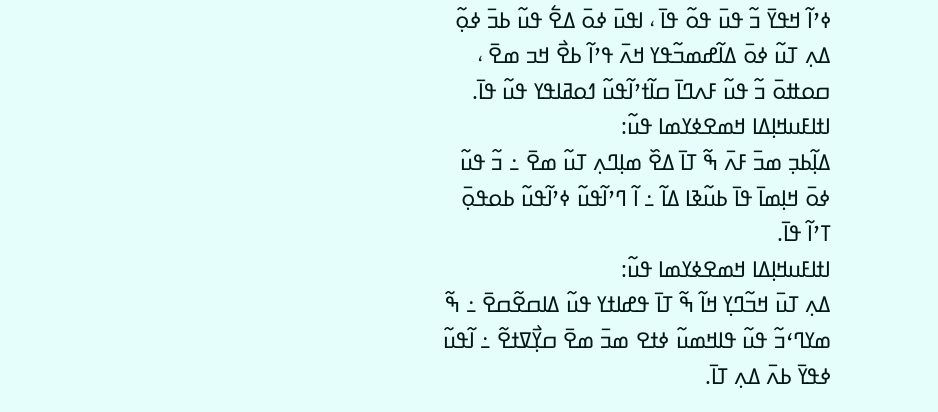ߦߴߊ߬ ߞߟߌ߫ ߏ߬ ߟߎ߫ ߟߋ߬ ߟߊ߫ ، ߊߟߎ߫ ߦߋ߫ ߡߐ߱ ߟߎ߬ ߕߏ߫ ߦߋ߲߬ ߡߍ߲ ߠߎ߬ ߦߋ߫ ߡߊ߬ߝߘߏ߬ߟߌ ߞߍ߫ ߟߴߊ߬ ߕߐ߯ ߞߏ ߘߐ߫ ، ߛߋߚߋ߫ ߏ߬ ߟߎ߬ ߓߍߣߊ߫ ߛߊ߬ߙߴߊ߬ߟߎ߬ ߗߋߥߊߟߌ ߟߎ߬ ߟߊ߫.
ߊߙߊߓߎߞߊ߲ߡߊ ߞߘߐߦߌߘߊ ߟߎ߬:
ߡߊ߲߬ߕߏ߲ ߘߏ߫ ߓߍ߫ ߒ߬ ߠߊ߫ ߡߐ߰ ߘߊ߲ߣߍ߲ ߠߎ߬ ߘߐ߫ ߸ ߏ߬ ߟߎ߬ ߦߋ߫ ߞߊ߲ߘߊ߫ ߟߊ߫ ߕߎ߬ߢߊ ߡߊ߬ ߸ ߊ߬ ߣߴߊ߬ߟߎ߬ ߦߴߊ߬ߟߎ߬ ߕߋߟߋ߲߫ ߠߴߊ߬ ߟߊ߫.
ߊߙߊߓߎߞߊ߲ߡߊ ߞߘߐߦߌߘߊ ߟߎ߬:
ߡߍ߲ ߠߎ߫ ߞߏ߬ߣߌ߲ ߞߊ߬ ߒ߬ ߠߊ߫ ߟߝߊߙߌ ߟߎ߬ ߡߊߛߐ߬ߛߐ߫ ߸ ߒ߬ ߘߌߣߵߏ߬ ߟߎ߬ ߟߊߞߘߎ߬ ߦߙߐ ߘߏ߫ ߘߐ߫ ߛߌ߲߯ߜߙߐ߬ ߸ ߊ߬ߟߎ߬ ߦߟߌ߫ ߕߍ߫ ߡߍ߲ ߠߊ߫.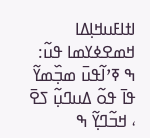ߊߙߊߓߎߞߊ߲ߡߊ ߞߘߐߦߌߘߊ ߟߎ߬:
ߒ ߧߴߊ߬ߟߎ߫ ߘߏ߲߰ߘߌ߬ ߟߊ߫ ߟߋ߬ ߡߎߣߎ߲߬ ߖߐ߫ ، ߞߏ߬ߣߌ߲߬ ߒ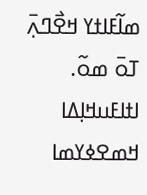ߘߊ߬ߓߊߙߌ ߞߐ߯ߣߍ߲߫ ߠߋ߫ ߘߋ߬.
ߊߙߊߓߎߞߊ߲ߡߊ ߞߘߐߦߌߘߊ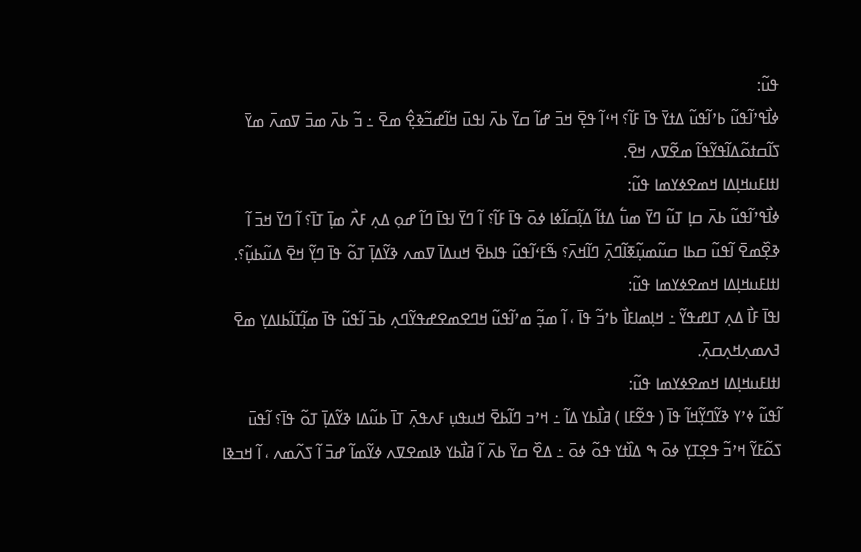ߟߎ߬:
ߦߊ߯ߟߴߊ߬ߟߎ߬ ߕߴߊ߬ߟߎ߬ ߡߙߌ߫ ߟߊ߫ ߓߊ߬؟ ߞߵߊ߬ ߟߐ߲߫ ߞߏ߫ ߝߊ߬ ߛߌ߫ ߕߍ߫ ߊߟߎ߫ ߞߊ߬ߝߏ߬ߢߐ߲߮ ߘߐ߫ ߸ ߏ߬ ߕߍ߫ ߘߏ߫ ߜߘߍ߫ ߘߌ߫ ߖߊ߬ߛߙߋ߬ߡߊ߬ߟߌ߬ߟߊ߬ ߘߐ߬ߜߍ ߞߐ߫.
ߊߙߊߓߎߞߊ߲ߡߊ ߞߘߐߦߌߘߊ ߟߎ߬:
ߦߊ߯ߟߴߊ߬ߟߎ߬ ߕߍ߫ ߛߊ߲ ߠߎ߬ ߣߌ߫ ߘߎ߱ ߡߙߊ߬ ߡߊ߲߬ߛߊ߬ߦߊ ߦߋ߫ ߟߊ߫ ߓߊ߬؟ ߊ߬ ߣߌ߫ ߊߟߊ߫ ߣߊ߬ ߝߋ߲ ߡߍ߲ ߓߍ߯ ߘߊ߲߫ ߠߊ߫؟ ߊ߬ ߣߌ߫ ߞߏ߫ ߊ߬ ߢߐ߲߰ߘߐ߫ ߊ߬ߟߎ߬ ߛߕߊ ߛߎ߬ߘߎ߲߬ߧߊ߬ߣߍ߲߫ ߣߊ߬ߞߍ߫؟ ߒ߬ߓߵߊ߬ߟߎ߬ ߟߊߕߐ߫ ߞߎߡߊ߫ ߜߘߍ ߢߌ߬ߡߊ߲߫ ߠߋ߬ ߟߊ߫ ߣߌ߲߬ ߞߐ߫ ߡߎ߬ߕߎ߲߬؟.
ߊߙߊߓߎߞߊ߲ߡߊ ߞߘߐߦߌߘߊ ߟߎ߬:
ߊߟߊ߫ ߓߊ߯ ߡߍ߲ ߠߊߝߟߌ߬ ߸ ߞߊ߲ߘߊߓߊ߯ ߕߴߏ߬ ߟߊ߫ ، ߊ߬ ߘߏ߲߬ ߘߴߊ߬ߟߎ߬ ߞߣߐߘߐߝߟߌ߬ߣߍ߲ ߕߏ߫ ߊ߬ߟߎ߬ ߟߊ߫ ߘߊ߲߬ߠߊ߬ߕߊߡߌ߲ ߘߐ߫ ߔߍߘߍ߲ߞߍ߲ߛߍ߲߫.
ߊߙߊߓߎߞߊ߲ߡߊ ߞߘߐߦߌߘߊ ߟߎ߬:
ߊ߬ߟߎ߬ ߦߴߌ ߢߌ߬ߣߌ߲߬ߞߊ߬ ߟߊ߫ ( ߟߐ߬ߓߊ ) ߥߊ߯ߕߌ ߡߊ߬ ߸ ߞߴߏ ߣߊ߬ߕߐ߫ ߞߎߟߎ߲ ߓߍߟߍ߲߫ ߠߊ߫ ߕߎ߬ߡߊ ߢߌ߬ߡߊ߲߫ ߠߋ߬ ߟߊ߫؟ ߊ߬ߟߎ߫ ߖߋ߬ߓߌ߬ ߞߴߏ߬ ߟߐ߲ߠߌ߲ ߦߋ߫ ߒ ߡߊ߰ߙߌ ߟߋ߬ ߦߋ߫ ߸ ߡߐ߰ ߛߌ߫ ߕߍ߫ ߊ߬ ߥߊ߯ߕߌ ߢߊߘߐߜߍ ߦߌ߬ߘߊ߬ ߝߏ߫ ߊ߬ ߖߍ߬ߘߍ ، ߊ߬ ߞߏߢߊ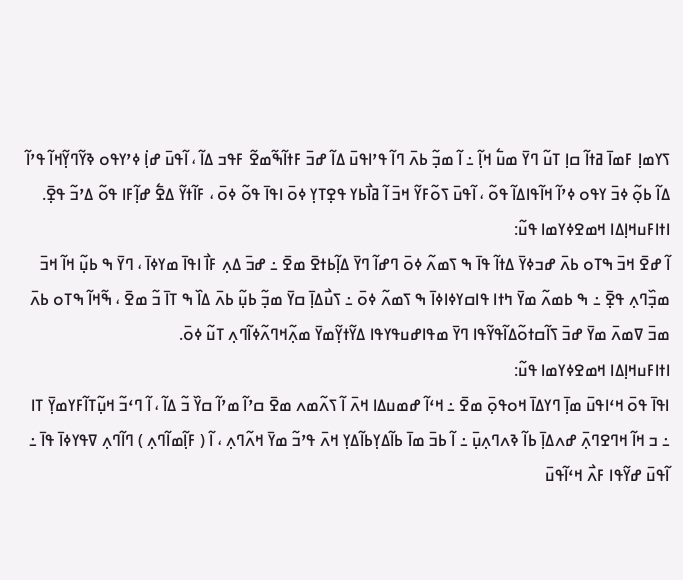ߖߌߘߊ߲ ߓߘߊ߫ ߥߙߊ߬ ߛߊ߲ ߠߎ߬ ߣߌ߫ ߘߎ߱ ߞߊ߲߬ ߸ ߊ߬ ߘߏ߲߬ ߕߍ߫ ߣߊ߬ ߟߴߊߟߎ߫ ߡߊ߬ ߝߏ߫ ߓߙߊ߬ߒ߬ߘߐ߬ ߓߟߏ ߡߊ߬ ، ߊ߬ߟߎ߫ ߝߊ߲߭ ߦߴߌߟߋ ߢߌ߬ߣߌ߲߬ߞߊ߬ ߟߴߊ߬ ߡߊ߬ ߕߋ߲߬ ߦߏ߫ ߌߟߋ ߦߴߊ߬ ߞߊ߬ߟߊߡߊ߬ ߟߋ߬ ، ߊ߬ߟߎ߫ ߖߋ߬ߓߌ߬ ߞߏ߫ ߊ߬ ߥߊ߯ߕߌ ߟߐ߲ߠߌ߲ ߦߋ߫ ߊߟߊ߫ ߟߋ߬ ߦߋ߫ ، ߓߊ߬ߙߌ߬ ߡߐ߱ ߝߊ߲߬ߓߊ ߟߋ߬ ߡߴߏ߬ ߟߐ߲߫.
ߊߙߊߓߎߞߊ߲ߡߊ ߞߘߐߦߌߘߊ ߟߎ߬:
ߊ߬ ߝߐ߫ ߞߏ߫ ߒߠߋ ߕߍ߫ ߝߏߦߌ߫ ߡߙߊ߬ ߟߊ߫ ߒ ߖߘߍ߬ ߦߋ߫ ߣߝߊ߬ ߣߌ߫ ߡߊ߲߬ߕߙߐ߫ ߘߐ߫ ߸ ߝߏ߫ ߡߍ߲ ߓߊ߯ ߊߟߊ߫ ߘߌߦߊ߫ ، ߣߌ߫ ߒ ߕߎ߲߬ ߞߊ߬ ߞߏ߫ ߘߏ߲߰ߣߍ߲ ߟߐ߲߫ ߸ ߒ ߕߘߍ߬ ߘߌ߫ ߤߙߊ ߟߊߛߌߦߊߦߊ߫ ߒ ߖߘߍ߬ ߦߋ߫ ߸ ߖߎ߯ߡߊ߲߫ ߛߌ߫ ߘߏ߲߬ ߕߎ߲߬ ߕߍ߫ ߡߊ߰ ߒ ߠߊ߫ ߏ߬ ߘߐ߫ ، ߒ߬ߞߊ߬ ߒߠߋ ߕߍ߫ ߘߏ߫ ߜߘߍ߫ ߘߌ߫ ߝߏ߫ ߖߊ߬ߛߙߋ߬ߡߊ߬ߟߌ߬ߟߊ ߣߌ߫ ߘߟߊߝߎߟߌߟߊ ߡߌ߬ߙߌ߲߬ߘߌ߫ ߘߍ߲߬ߞߣߍ߬ߦߊ߬ߣߍ߲ ߠߎ߬ ߦߋ߫.
ߊߙߊߓߎߞߊ߲ߡߊ ߞߘߐߦߌߘߊ ߟߎ߬:
ߊߟߊ߫ ߟߋ߫ ߞߵߊߟߎ߫ ߘߊ߲߫ ߣߌߡߊ߫ ߞߋߟߋ߲߫ ߘߐ߫ ߸ ߞߵߊ߬ ߝߘߎߡߊ ߞߍ߫ ߊ߬ ߖߍ߬ߘߍ ߘߐ߫ ߛߴߊ߬ ߘߴߊ߬ ߛߌ߰ ߏ߬ ߡߊ߬ ، ߊ߬ ߣߵߏ߬ ߞߎ߲߬ߠߊ߬ߓߌߘߌ߲߫ ߠߊ ߸ ߏ ߞߊ߬ ߞߣߐߣߍ߲߫ ߝߍߡߊ߲߫ ߕߊ߬ ߢߍߣߍ߲ߎ߲߫ ߸ ߊ߬ ߕߏ߫ ߘߊ߫ ߕߊ߬ߡߌ߲ߕߊ߬ߡߌ߲ ߞߍ߫ ߟߴߏ߬ ߘߌ߫ ߞߍ߬ߣߍ߲ ، ߊ߬ ( ߓߊ߲߬ߘߊ߬ߣߍ߲ ) ߣߊ߬ߣߍ߲ ߜߟߌߦߊ߫ ߟߊ߫ ߸ ߊ߬ߟߎ߫ ߝߌ߬ߟߊ ߓߍ߯ ߞߵߊ߬ߟߎ߫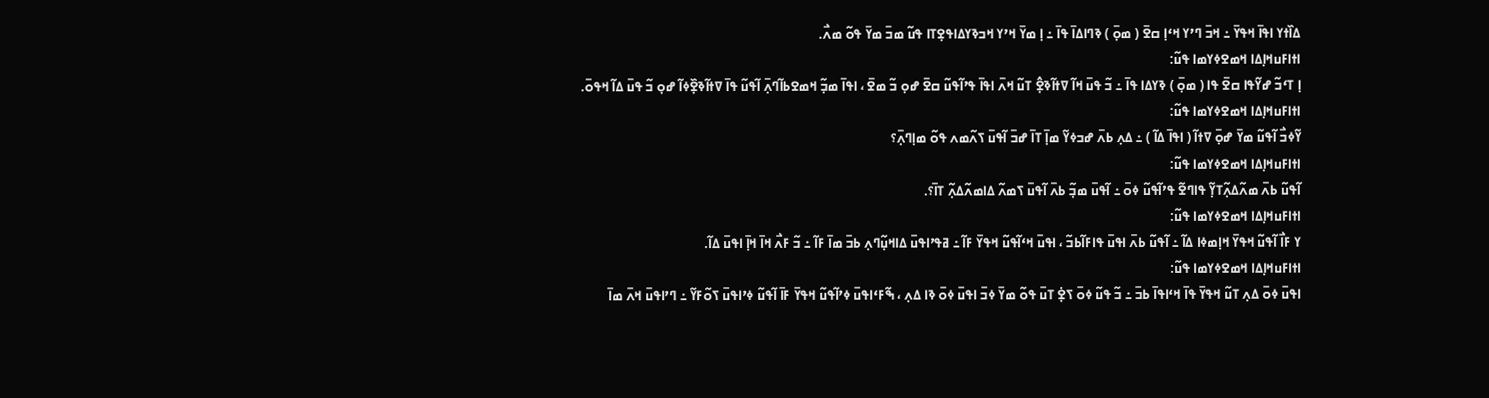ߡߊ߰ߙߌ ߊߟߊ߫ ߞߟߌ߫ ߸ ߞߏ߫ ߣߴߌ ߞߵߊ߲ ߛߐ߫ ( ߘߋ߲߫ ) ߢߣߊߡߊ߫ ߟߊ߫ ߸ ߊ߲ ߘߌ߫ ߞߴߌ ߞߏߢߌߡߊߟߐ߲ߠߊ ߟߎ߬ ߘߏ߫ ߘߌ߫ ߟߋ߬ ߘߍ߯.
ߊߙߊߓߎߞߊ߲ߡߊ ߞߘߐߦߌߘߊ ߟߎ߬:
ߊ߲ ߠߵߏ߬ ߝߌ߬ߟߊ ߛߐ߫ ߟߊ ( ߘߋ߲߫ ) ߢߌߡߊ ߟߊ߫ ߸ ߏ߬ ߟߎ߫ ߞߊ߬ ߜߙߊ߬ߢߐ߲߮ ߠߎ߬ ߞߍ߫ ߊߟߊ߫ ߟߴߊ߬ߟߎ߬ ߛߐ߫ ߝߋ߲ ߏ߬ ߘߐ߫ ، ߊߟߊ߫ ߘߏ߲߬ ߞߘߐߕߊ߬ߣߍ߲߫ ߊ߬ߟߎ߬ ߟߊ߫ ߜߙߊ߬ߢߐ߲߰ߦߊ߬ ߝߋ߲ ߏ߬ ߟߎ߫ ߡߊ߬ ߞߟߋ߫.
ߊߙߊߓߎߞߊ߲ߡߊ ߞߘߐߦߌߘߊ ߟߎ߬:
ߌ߬ߦߏ߯ ߊ߬ߟߎ߬ ߘߌ߫ ߝߋ߲߫ ߜߙߊ߬ ( ߊߟߊ߫ ߡߊ߬ ) ߸ ߡߍ߲ ߕߍ߫ ߝߏߦߌ߬ ߘߊ߲߫ ߠߊ߫ ߝߏ߫ ߊ߬ߟߎ߫ ߖߍ߬ߘߍ ߟߋ߬ ߘߊ߲ߣߍ߲߫؟
ߊߙߊߓߎߞߊ߲ߡߊ ߞߘߐߦߌߘߊ ߟߎ߬:
ߊ߬ߟߎ߬ ߕߍ߫ ߘߍ߬ߡߍ߲߬ߠߌ߲߬ ߟߊߣߐ߬ ߟߴߊ߬ߟߎ߬ ߦߋ߫ ߸ ߊ߬ߟߎ߫ ߘߏ߲߬ ߕߍ߫ ߊ߬ߟߎ߫ ߖߘߍ߬ ߡߊߘߍ߬ߡߍ߲߬ ߠߊ߫؟.
ߊߙߊߓߎߞߊ߲ߡߊ ߞߘߐߦߌߘߊ ߟߎ߬:
ߌ ߓߊ߯ ߊ߬ߟߎ߬ ߞߟߌ߫ ߞߊ߲ߘߦߊ ߡߊ߬ ߸ ߊ߬ߟߎ߬ ߕߍ߫ ߊߟߎ߫ ߟߊߓߊ߬ߕߏ߬ ، ߊߟߎ߫ ߞߵߊ߬ߟߎ߬ ߞߟߌ߫ ߓߊ߬ ߸ ߥߟߴߊߟߎ߫ ߡߊߞߎ߲߬ߣߍ߲ ߕߏ߫ ߘߊ߫ ߓߊ߬ ߸ ߏ߬ ߓߍ߯ ߞߊ߫ ߞߊ߲߫ ߊߟߎ߫ ߡߊ߬.
ߊߙߊߓߎߞߊ߲ߡߊ ߞߘߐߦߌߘߊ ߟߎ߬:
ߊߟߎ߫ ߦߋ߫ ߡߍ߲ ߠߎ߬ ߞߟߌ߫ ߟߊ߫ ߞߵߊߟߊ߫ ߕߏ߫ ߸ ߏ߬ ߟߎ߬ ߦߋ߫ ߖߐ߲߭ ߠߎ߫ ߟߋ߬ ߘߌ߫ ߦߏ߫ ߊߟߎ߫ ߦߋ߫ ߢߊ ߡߍ߲ ، ߒ߬ߓߵߊߟߎ߫ ߦߴߊ߬ߟߎ߬ ߞߟߌ߫ ߓߊ߫ ߊ߬ߟߎ߬ ߦߴߊߟߎ߫ ߖߋ߬ߓߌ߬ ߸ ߣߴߊߟߎ߫ ߞߍ߫ ߘߊ߫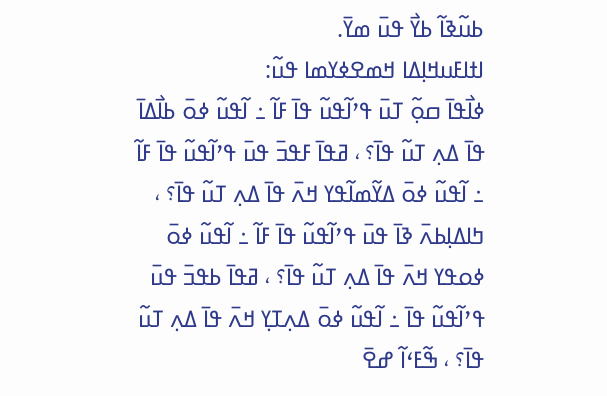ߕߎ߬ߢߊ߬ ߕߌ߯ ߟߎ߫ ߘߌ߫.
ߊߙߊߓߎߞߊ߲ߡߊ ߞߘߐߦߌߘߊ ߟߎ߬:
ߦߊ߯ߟߊ߫ ߛߋ߲߬ ߠߎ߫ ߟߴߊ߬ߟߎ߬ ߟߊ߫ ߓߊ߬ ߸ ߊ߬ߟߎ߬ ߦߋ߫ ߕߊ߯ߡߊ߫ ߟߊ߫ ߡߍ߲ ߠߎ߬ ߟߊ߫؟ ، ߥߟߊ߫ ߓߟߏ߫ ߟߎ߫ ߟߴߊ߬ߟߎ߬ ߟߊ߫ ߓߊ߬ ߸ ߊ߬ߟߎ߬ ߦߋ߫ ߡߌ߬ߘߊ߬ߟߌ ߞߍ߫ ߟߊ߫ ߡߍ߲ ߠߎ߬ ߟߊ߫؟ ، ߤߊߡߊ߲ߕߍ߫ ߢߊ߫ ߟߎ߫ ߟߴߊ߬ߟߎ߬ ߟߊ߫ ߓߊ߬ ߸ ߊ߬ߟߎ߬ ߦߋ߫ ߦߋߟߌ ߞߍ߫ ߟߊ߫ ߡߍ߲ ߠߎ߬ ߟߊ߫؟ ، ߥߟߊ߫ ߕߟߏ߫ ߟߎ߫ ߟߴߊ߬ߟߎ߬ ߟߊ߫ ߸ ߊ߬ߟߎ߬ ߦߋ߫ ߡߍ߲ߠߌ߲ ߞߍ߫ ߟߊ߫ ߡߍ߲ ߠߎ߬ ߟߊ߫؟ ، ߒ߬ߓߵߊ߬ ߝߐ߫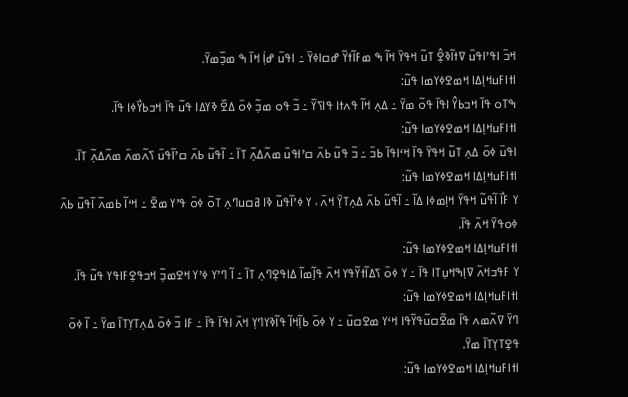ߞߏ߫ ߊߟߴߊߟߎ߫ ߜߙߊ߬ߢߐ߲߮ ߠߎ߬ ߞߟߌ߫ ߞߊ߬ ߒ ߘߓߊ߬ߙߌ߬ ߝߛߊߦߌ߫ ߸ ߊߟߎ߫ ߝߊ߲߭ ߞߊ߫ ߒ ߘߏ߲߰ߘߌ߫.
ߊߙߊߓߎߞߊ߲ߡߊ ߞߘߐߦߌߘߊ ߟߎ߬:
ߒߠߋ ߟߊ߫ ߞߏߕߌ߮ ߊߟߊ߫ ߟߋ߬ ߘߌ߫ ߸ ߡߍ߲ ߞߊ߬ ߟߍߙߊ ߟߊߖߌ߰ ߸ ߏ߬ ߟߋ ߘߏ߲߬ ߦߋ߫ ߡߐ߰ ߢߌߡߊ ߟߎ߬ ߟߊ߫ ߞߏߕߌ߯ߦߊ ߟߊ߫.
ߊߙߊߓߎߞߊ߲ߡߊ ߞߘߐߦߌߘߊ ߟߎ߬:
ߊߟߎ߫ ߦߋ߫ ߡߍ߲ ߠߎ߬ ߞߟߌ߫ ߟߊ߫ ߞߵߊߟߊ߫ ߕߏ߫ ߸ ߏ߬ ߟߎ߬ ߕߍ߫ ߛߴߊߟߎ߫ ߘߍ߬ߡߍ߲߬ ߠߊ߫ ߸ ߊ߬ߟߎ߬ ߕߍ߫ ߛߴߊ߬ߟߎ߫ ߖߍ߬ߘߍ߫ ߘߍ߬ߡߍ߲߬ ߠߊ߫.
ߊߙߊߓߎߞߊ߲ߡߊ ߞߘߐߦߌߘߊ ߟߎ߬:
ߌ ߓߊ߯ ߊ߬ߟߎ߬ ߞߟߌ߫ ߞߊ߲ߘߦߊ ߡߊ߬ ߸ ߊ߬ߟߎ߬ ߕߍ߫ ߡߍ߲ߠߌ߲߫ ߞߍ߫ ، ߌ ߦߴߊ߬ߟߎ߬ ߢߊ ߥߛߎߣߍ߲ ߠߋ߬ ߦߋ߫ ߟߴߌ ߘߐ߫ ߸ ߞߵߊ߬ ߕߘߍ߬ ߊ߬ߟߎ߬ ߕߍ߫ ߦߋߟߌ߫ ߞߍ߫ ߟߊ߫.
ߊߙߊߓߎߞߊ߲ߡߊ ߞߘߐߦߌߘߊ ߟߎ߬:
ߌ ߓߟߏߞߍ߫ ߜߊ߲ߒߞߎ߲ߠߊ ߟߊ߫ ߸ ߌ ߦߋ߫ ߖߡߊ߬ߙߌ߬ߟߌ ߞߍ߫ ߟߊ߲߬ߘߊ߬ ߡߊߟߐ߲ߣߍ߲ ߠߊ߫ ߸ ߊ߬ ߣߴߌ ߦߴߌ ߞߐߘߏ߲߬ ߞߏߟߐ߲ߓߊߟߌ ߟߎ߬ ߟߊ߫.
ߊߙߊߓߎߞߊ߲ߡߊ ߞߘߐߦߌߘߊ ߟߎ߬:
ߣߌ߫ ߜߍ߬ߘߍ ߟߊ߫ ߘߐ߬ߛߎ߬ߟߌ߬ߟߊ ߞߵߌ ߘߐߛߎ߫ ߸ ߌ ߦߋ߫ ߕߊ߲߬ߞߊ߬ ߟߊ߬ߢߌߣߌ߲ ߞߍ߫ ߊߟߊ߫ ߟߊ߫ ߸ ߓߊ ߏ߬ ߦߋ߫ ߡߍ߲ߠߌ߲ߠߊ߫ ߘߌ߫ ߸ ߊ߬ ߦߋ߫ ߟߐ߲ߠߌ߲ߠߊ߫ ߘߌ߫.
ߊߙߊߓߎߞߊ߲ߡߊ ߞߘߐߦߌߘߊ ߟߎ߬: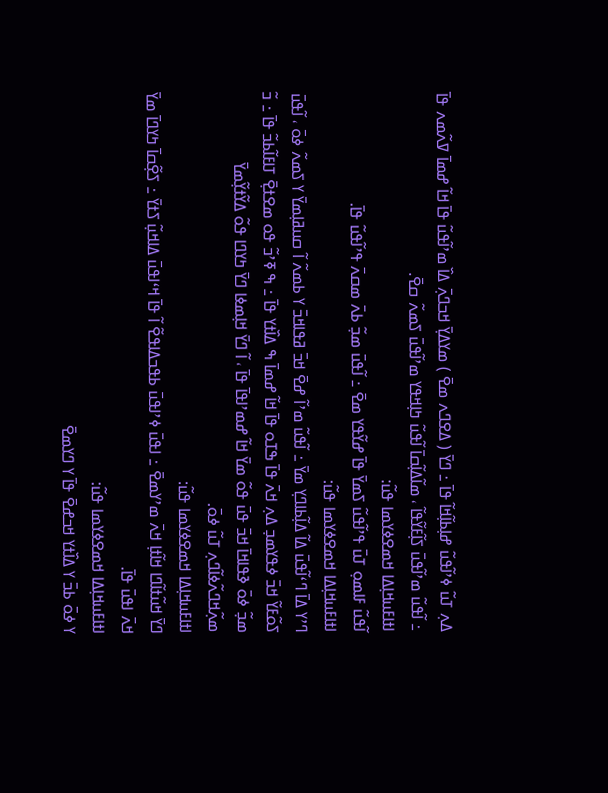ߡߍ߲ ߠߎ߬ ߦߴߊ߬ߟߎ߬ ߝߊ߲ߕߊ߲߬ߞߊ߬ ߟߊ߫ ߸ ߣߌ߫ ( ߡߐߣߍ ߘߐ߫ ) ߘߌߡߌ߲߫ ߞߏߣߍ߲߫ ߡߊ߰ ߘߴߊ߬ߟߎ߬ ߟߊ߫ ߞߊ߬ ߝߘߊ߫ ߜߍ߬ߘߍ ߟߊ߫ ߸ ߊ߬ߟߎ߬ ߘߴߊ߬ߟߎ߫ ߖߊ߲߬ߓߌ߬ߟߊ߬ ، ߘߊ߬ߡߊ߲߬ߛߊ߫ ߊ߬ߟߎ߬ ߤߊ߲ߞߟߌ ߘߴߊ߬ߟߎ߫ ߖߘߍ߬ ߛߐ߫.
ߊߙߊߓߎߞߊ߲ߡߊ ߞߘߐߦߌߘߊ ߟߎ߬:
ߊ߬ߟߎ߬ ߓߊߘߋ߲ ߠߎ߫ ߟߴߊ߬ߟߎ߬ ߖߘߌ߫ ߟߊ߫ ߝߌ߬ߟߌ ߘߐ߫ ߸ ߊ߬ߟߎ߫ ߘߏ߲߬ ߕߍ߫ ߘߛߍ߫ ߟߴߊ߬ߟߎ߬ ߟߊ߫.
ߊߙߊߓߎߞߊ߲ߡߊ ߞߘߐߦߌߘߊ ߟߎ߬:
ߣߴߌ ߡߊ߫ ߣߵߊ߬ߟߎ߫ ߡߊ߬ ߡߊ߲߬ߕߊߣߌ߲ ߘߌ߫ ߸ ߊ߬ߟߎ߬ ߘߴߊ߬ ߝߐ߫ ߞߏ߫ ߥߟߊߞߏ߫ ߌ ߕߘߍ߬ ߊ߬ ߛߎߥߊ߲ߘߌ߫ ߌ ߖߘߍ߬ ߦߋ߫ ، ߊ߬ߟߎ߫ ߖߋ߬ߓߌ߬ ߞߏ߫ ߦߟߌߘߏ߲ ߡߍ߲ ߞߍ߫ ߟߊ߫ ߒߠߋ ߟߊ߫ ߞߊ߬ ߝߘߊ߫ ߒ ߡߊ߰ߙߌ ߟߊ߫ ߸ ߒ ߧߴߏ߬ ߟߋ ߘߐߙߐ߲߫ ߠߊߓߊ߬ߕߏ߬ ߟߊ߫ ߸ ߏ߬ ߘߏ߲߬ ߦߋ߫ ߢߟߊߞߊ߫ ߞߏ߫ ߟߎ߫ ߟߋ߬ ߘߌ߫ ߞߊ߬ ߝߘߴߊߟߊ߫ ߟߊ߫ ، ߊ߬ ߣߌ߫ ߞߊ߲ߘߦߊ ߣߌ߫ ߤߌߣߊ ߟߋ߬ ߡߌ߬ߙߌ߲߬ߘߌ߫ ߘߍ߲߬ߞߣߍ߬ߦߊ߬ߣߍ߲ ߠߎ߬ ߦߋ߫.
ߊߙߊߓߎߞߊ߲ߡߊ ߞߘߐߦߌߘߊ ߟߎ߬:
ߣߌ߫ ߞߎ߬ߙߊ߬ߣߊ ߞߊ߬ߙߊ߲ ߞߍ߫ ߘߴߌߘߐ߫ ߸ ߊߟߎ߫ ߦߴߊߟߎ߫ ߕߟߏߡߊߟߐ߬ ߊ߬ ߟߊ߫ ߞߵߊߟߎ߫ ߡߊߞߎ߲߬ ߖߙߌ߫ ߸ ߖߐ߲߬ߛߊ߫ ߤߌߣߊ߫ ߘߌ߫ ߞߍ߫ ߊߟߎ߫ ߟߊ߫.
ߊߙߊߓߎߞߊ߲ߡߊ ߞߘߐߦߌߘߊ ߟߎ߬:
ߌ ߦߋ߫ ߕߏ߫ ߌ ߡߊ߰ߙߌ ߞߏߝߐ߫ ߟߊ߫ ߌ ߣߌߘߐ߫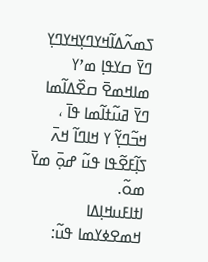ߖߘߍ߬ߡߊ߬ߞߌߣߌ߲ߞߌߣߌ߲ ߣߌ߫ ߛߌߟߊ߲ ߘߴߌ ߘߊߞߘߐ߫ ߛߐ߰ߡߊ߬ߘߊ ߣߌ߫ ߥߎ߬ߙߊ߬ߘߊ ߟߊ߫ ، ߞߏ߬ߣߌ߲߬ ߌ ߞߊߣߊ߬ ߞߍ߫ ߖߊ߲߬ߓߐ߬ߟߊ ߟߎ߬ ߝߋ߲߫ ߘߌ߫ ߘߋ߬.
ߊߙߊߓߎߞߊ߲ߡߊ ߞߘߐߦߌߘߊ ߟߎ߬: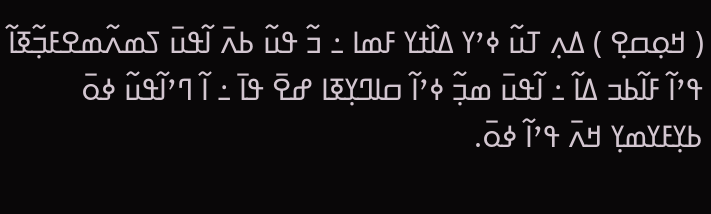( ߞߋ߲ߛߐ߲ ) ߡߍ߲ ߠߎ߬ ߦߴߌ ߡߊ߰ߙߌ ߓߘߊ ߸ ߏ߬ ߟߎ߬ ߕߍ߫ ߊ߬ߟߎ߫ ߖߘߍ߬ߘߐߓߏ߲߬ߧߊ߬ ߟߴߊ߬ ߓߊ߬ߕߏ ߡߊ߬ ߸ ߊ߬ߟߎ߫ ߘߏ߲߬ ߦߴߊ߬ ߛߊߣߌ߲ߧߊ ߝߐ߫ ߟߊ߫ ߸ ߊ߬ ߣߴߊ߬ߟߎ߬ ߦߋ߫ ߕߌ߲ߓߌߘߌ߲ ߞߍ߫ ߟߴߊ߬ ߦߋ߫.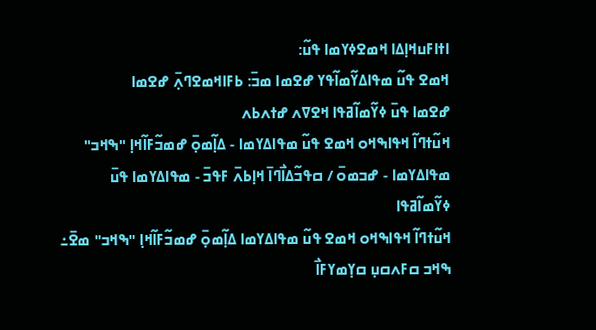ߊߙߊߓߎߞߊ߲ߡߊ ߞߘߐߦߌߘߊ ߟߎ߬:
ߞߘߐ ߟߎ߬ ߘߟߊߡߌ߬ߘߊ߬ߟߌ ߝߐߘߊ ߘߏ߫: ߕߓߊߞߘߐߣߍ߲߫ ߝߐߘߊ
ߝߐߘߊ ߟߎ߫ ߦߌ߬ߘߊ߬ߥߟߊ ߞߐߜߍ ߝߙߍߕߍ
ߞߎ߬ߙߣߊ߬ ߞߟߊߒߞߋ ߞߘߐ ߟߎ߬ ߘߟߊߡߌߘߊ - ߡߊ߲߬ߘߋ߲߫ ߝߘߏ߬ߓߊ߬ߞߊ߲ "ߒߞߏ" ߘߟߊߡߌߘߊ - ߝߏߘߋ߫ / ߛߟߏ߬ߡߊ߯ߣߊ߫ ߞߊ߲ߕߍ߫ ߓߟߏ߫ - ߘߟߊߡߌߘߊ ߟߎ߫ ߦߌ߬ߘߊ߬ߥߟߊ
ߞߎ߬ߙߣߊ߬ ߞߟߊߒߞߋ ߞߘߐ ߟߎ߬ ߘߟߊߡߌߘߊ ߡߊ߲߬ߘߋ߲߫ ߝߘߏ߬ߓߊ߬ߞߊ߲ "ߒߞߏ" ߘߐ߫߸ ߒߞߏ ߛߓߍߛߎ߲ ߛߌ߲ߘߌߓߊ߯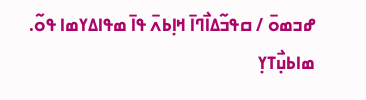ߝߏߘߋ߫ / ߛߟߏ߬ߡߊ߯ߣߊ߫ ߞߊ߲ߕߍ߫ ߟߊ߫ ߘߟߊߡߌߘߊ ߟߋ߬.
ߘߊߕߎ߲߯ߠߌ߲